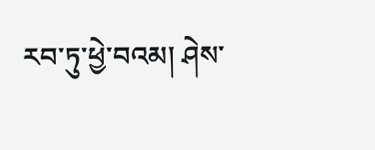རབ་ཏུ་ཕྱེ་བའམ། ཤེས་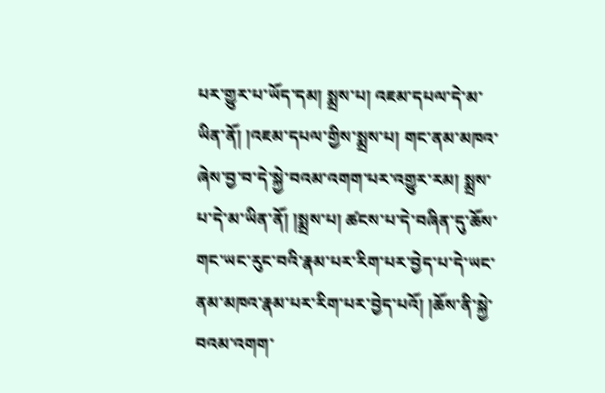པར་གྱུར་པ་ཡོད་དམ། སྨྲས་པ། འཇམ་དཔལ་དེ་མ་ཡིན་ནོ། །འཇམ་དཔལ་གྱིས་སྨྲས་པ། གང་ནམ་མཁའ་ཞེས་བྱ་བ་དེ་སྐྱེ་བའམ་འགག་པར་འགྱུར་རམ། སྨྲས་པ་དེ་མ་ཡིན་ནོ། །སྨྲས་པ། ཚངས་པ་དེ་བཞིན་དུ་ཆོས་གང་ཡང་རུང་བའི་རྣམ་པར་རིག་པར་བྱེད་པ་དེ་ཡང་ནམ་མཁའ་རྣམ་པར་རིག་པར་བྱེད་པའོ། །ཆོས་ནི་སྐྱེ་བའམ་འགག་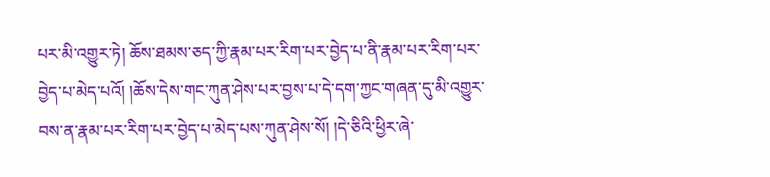པར་མི་འགྱུར་ཏེ། ཆོས་ཐམས་ཅད་ཀྱི་རྣམ་པར་རིག་པར་བྱེད་པ་ནི་རྣམ་པར་རིག་པར་བྱེད་པ་མེད་པའོ། །ཆོས་དེས་གང་ཀུན་ཤེས་པར་བྱས་པ་དེ་དག་ཀྱང་གཞན་དུ་མི་འགྱུར་བས་ན་རྣམ་པར་རིག་པར་བྱེད་པ་མེད་པས་ཀུན་ཤེས་སོ། །དེ་ཅིའི་ཕྱིར་ཞེ་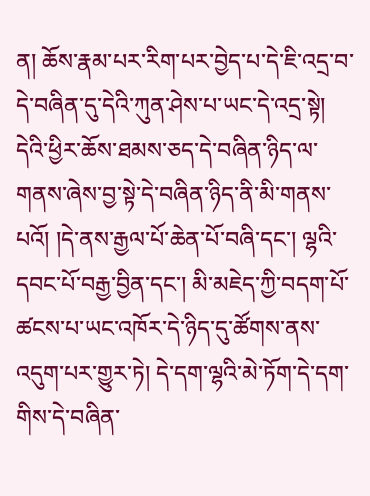ན། ཆོས་རྣམ་པར་རིག་པར་བྱེད་པ་དེ་ཇི་འདྲ་བ་དེ་བཞིན་དུ་དེའི་ཀུན་ཤེས་པ་ཡང་དེ་འདྲ་སྟེ། དེའི་ཕྱིར་ཆོས་ཐམས་ཅད་དེ་བཞིན་ཉིད་ལ་གནས་ཞེས་བྱ་སྟེ་དེ་བཞིན་ཉིད་ནི་མི་གནས་པའོ། །དེ་ནས་རྒྱལ་པོ་ཆེན་པོ་བཞི་དང་། ལྷའི་དབང་པོ་བརྒྱ་བྱིན་དང་། མི་མཇེད་ཀྱི་བདག་པོ་ཚངས་པ་ཡང་འཁོར་དེ་ཉིད་དུ་ཚོགས་ནས་འདུག་པར་གྱུར་ཏེ། དེ་དག་ལྷའི་མེ་ཏོག་དེ་དག་གིས་དེ་བཞིན་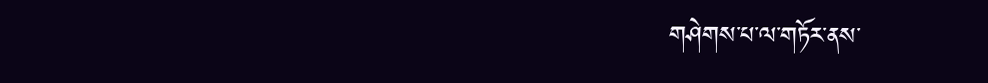གཤེགས་པ་ལ་གཏོར་ནས་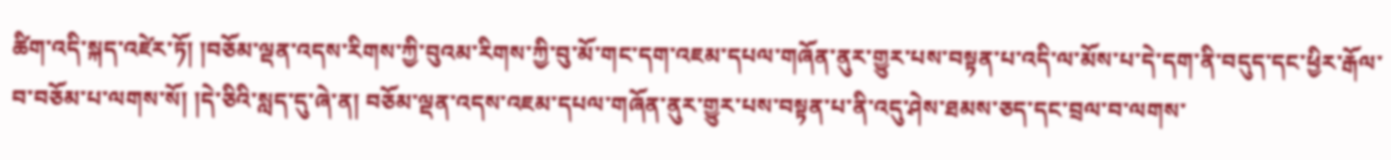ཚིག་འདི་སྐད་འཛེར་ཏོ། །བཅོམ་ལྡན་འདས་རིགས་ཀྱི་བུའམ་རིགས་ཀྱི་བུ་མོ་གང་དག་འཇམ་དཔལ་གཞོན་ནུར་གྱུར་པས་བསྟན་པ་འདི་ལ་མོས་པ་དེ་དག་ནི་བདུད་དང་ཕྱིར་རྒོལ་བ་བཅོམ་པ་ལགས་སོ། །དེ་ཅིའི་སླད་དུ་ཞེ་ན། བཅོམ་ལྡན་འདས་འཇམ་དཔལ་གཞོན་ནུར་གྱུར་པས་བསྟན་པ་ནི་འདུ་ཤེས་ཐམས་ཅད་དང་བྲལ་བ་ལགས་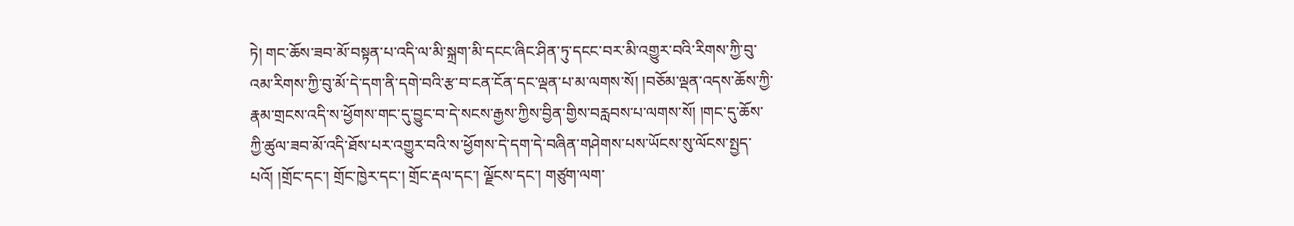ཏེ། གང་ཆོས་ཟབ་མོ་བསྟན་པ་འདི་ལ་མི་སྐྲག་མི་དངང་ཞིང་ཤིན་ཏུ་དངང་བར་མི་འགྱུར་བའི་རིགས་ཀྱི་བུ་འམ་རིགས་ཀྱི་བུ་མོ་དེ་དག་ནི་དགེ་བའི་རྩ་བ་ངན་ངོན་དང་ལྡན་པ་མ་ལགས་སོ། །བཅོམ་ལྡན་འདས་ཆོས་ཀྱི་རྣམ་གྲངས་འདི་ས་ཕྱོགས་གང་དུ་བྱུང་བ་དེ་སངས་རྒྱས་ཀྱིས་བྱིན་གྱིས་བརླབས་པ་ལགས་སོ། །གང་དུ་ཆོས་ཀྱི་ཚུལ་ཟབ་མོ་འདི་ཐོས་པར་འགྱུར་བའི་ས་ཕྱོགས་དེ་དག་དེ་བཞིན་གཤེགས་པས་ཡོངས་སུ་ལོངས་སྤྱད་པའོ། །གྲོང་དང་། གྲོང་ཁྱེར་དང་། གྲོང་རྡལ་དང་། ལྗོངས་དང་། གཙུག་ལག་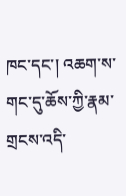ཁང་དང་། འཆག་ས་གང་དུ་ཆོས་ཀྱི་རྣམ་གྲངས་འདི་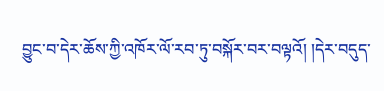བྱུང་བ་དེར་ཆོས་ཀྱི་འཁོར་ལོ་རབ་ཏུ་བསྐོར་བར་བལྟའོ། །དེར་བདུད་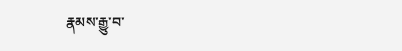རྣམས་རྒྱུ་བ་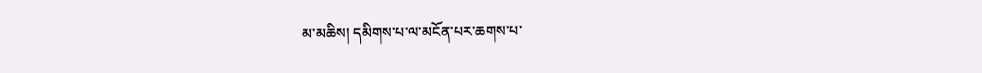མ་མཆིས། དམིགས་པ་ལ་མངོན་པར་ཆགས་པ་